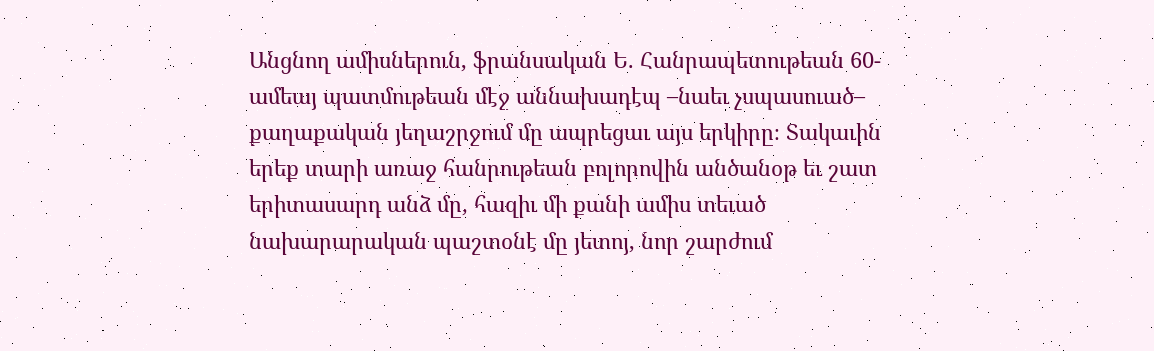Անցնող ամիսներուն, ֆրանսական Ե. Հանրապետութեան 60-ամեայ պատմութեան մէջ աննախադէպ –նաեւ չսպասուած– քաղաքական յեղաշրջում մը ապրեցաւ այս երկիրը։ Տակաւին երեք տարի առաջ հանրութեան բոլորովին անծանօթ եւ շատ երիտասարդ անձ մը, հազիւ մի քանի ամիս տեւած նախարարական պաշտօնէ մը յետոյ, նոր շարժում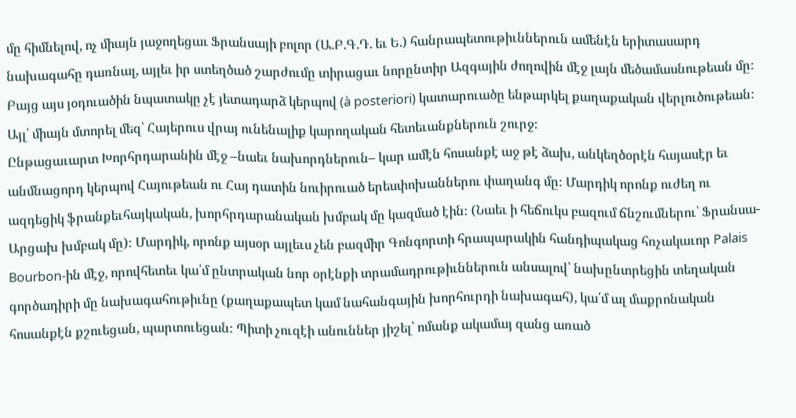մը հիմնելով, ոչ միայն յաջողեցաւ Ֆրանսայի բոլոր (Ա.Բ.Գ.Դ. եւ Ե.) հանրապետութիւններուն ամենէն երիտասարդ նախագահը դառնալ, այլեւ իր ստեղծած շարժումը տիրացաւ նորընտիր Ազգային ժողովին մէջ լայն մեծամասնութեան մը։ Բայց այս յօդուածին նպատակը չէ յետադարձ կերպով (à posteriori) կատարուածը ենթարկել քաղաքական վերլուծութեան։ Այլ՝ միայն մտորել մեզ՝ Հայերուս վրայ ունենալիք կարողական հետեւանքներուն շուրջ։
Ընթացաւարտ Խորհրդարանին մէջ –նաեւ նախորդներուն– կար ամէն հոսանքէ աջ թէ ձախ, անկեղծօրէն հայասէր եւ անմնացորդ կերպով Հայութեան ու Հայ դատին նուիրուած երեսփոխաններու փաղանգ մը։ Մարդիկ որոնք ուժեղ ու ազդեցիկ ֆրանքեւհայկական, խորհրդարանական խմբակ մը կազմած էին։ (Նաեւ ի հեճուկս բազում ճնշումներու՝ Ֆրանսա-Արցախ խմբակ մը)։ Մարդիկ, որոնք այսօր այլեւս չեն բազմիր Գոնգորտի հրապարակին հանդիպակաց հռչակաւոր Palais Bourbon-ին մէջ, որովհետեւ կա՛մ ընտրական նոր օրէնքի տրամադրութիւններուն անսալով՝ նախընտրեցին տեղական գործադիրի մը նախագահութիւնը (քաղաքապետ կամ նահանգային խորհուրդի նախագահ), կա՛մ ալ մաքրոնական հոսանքէն քշուեցան, պարտուեցան։ Պիտի չուզէի անուններ յիշել՝ ոմանք ակամայ զանց առած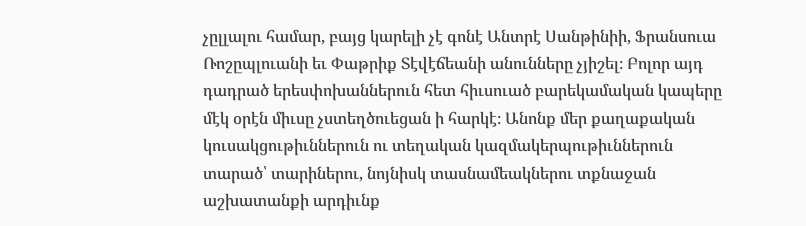չըլլալու համար, բայց կարելի չէ գոնէ Անտրէ Սանթինիի, Ֆրանսուա Ռոշըպլուանի եւ Փաթրիք Տէվէճեանի անունները չյիշել։ Բոլոր այդ դադրած երեսփոխաններուն հետ հիւսուած բարեկամական կապերը մէկ օրէն միւսը չստեղծուեցան ի հարկէ։ Անոնք մեր քաղաքական կուսակցութիւններուն ու տեղական կազմակերպութիւններուն տարած՝ տարիներու, նոյնիսկ տասնամեակներու տքնաջան աշխատանքի արդիւնք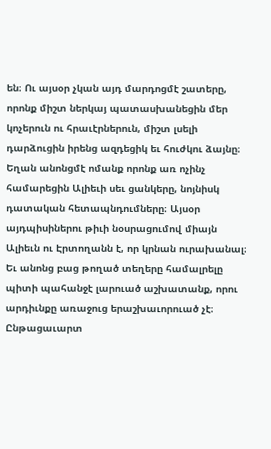են։ Ու այսօր չկան այդ մարդոցմէ շատերը, որոնք միշտ ներկայ պատասխանեցին մեր կոչերուն ու հրաւէրներուն, միշտ լսելի դարձուցին իրենց ազդեցիկ եւ հուժկու ձայնը։ Եղան անոնցմէ ոմանք որոնք առ ոչինչ համարեցին Ալիեւի սեւ ցանկերը, նոյնիսկ դատական հետապնդումները։ Այսօր այդպիսիներու թիւի նօսրացումով միայն Ալիեւն ու Էրտողանն է, որ կրնան ուրախանալ։ Եւ անոնց բաց թողած տեղերը համալրելը պիտի պահանջէ լարուած աշխատանք, որու արդիւնքը առաջուց երաշխաւորուած չէ։
Ընթացաւարտ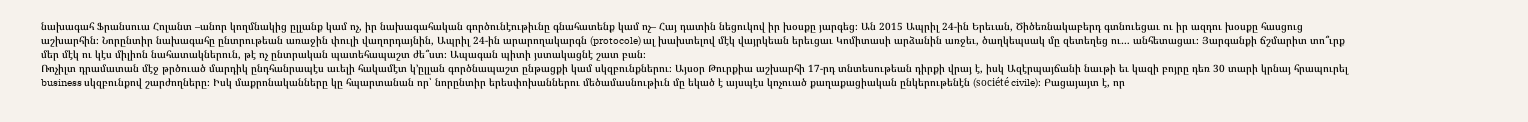նախագահ Ֆրանսուա Հոլանտ –անոր կողմնակից ըլլանք կամ ոչ, իր նախագահական գործունէութիւնը գնահատենք կամ ոչ– Հայ դատին նեցուկով իր խօսքը յարգեց։ Ան 2015 Ապրիլ 24-ին Երեւան, Ծիծեռնակաբերդ գտնուեցաւ ու իր ազդու խօսքը հասցուց աշխարհին։ Նորընտիր նախագահը ընտրութեան առաջին փուլի վաղորդայնին, Ապրիլ 24-ին արարողակարգն (protocole) ալ խախտելով մէկ վայրկեան երեւցաւ Կոմիտասի արձանին առջեւ, ծաղկեպսակ մը զետեղեց ու… անհետացաւ։ Յարգանքի ճշմարիտ տո՞ւրք մեր մէկ ու կէս միլիոն նահատակներուն, թէ ոչ ընտրական պատեհապաշտ ժե՞ստ։ Ապագան պիտի յստակացնէ շատ բան։
Ռոչիլտ դրամատան մէջ թրծուած մարդիկ ընդհանրապէս աւելի հակամէտ կ՚ըլլան գործնապաշտ ընթացքի կամ սկզբունքներու։ Այսօր Թուրքիա աշխարհի 17-րդ տնտեսութեան դիրքի վրայ է, իսկ Ազէրպայճանի նաւթի եւ կազի բոյրը դեռ 30 տարի կրնայ հրապուրել business սկզբունքով շարժողները։ Իսկ մաքրոնականները կը հպարտանան որ՝ նորընտիր երեսփոխաններու մեծամասնութիւն մը եկած է այսպէս կոչուած քաղաքացիական ընկերութենէն (société civile)։ Բացայայտ է, որ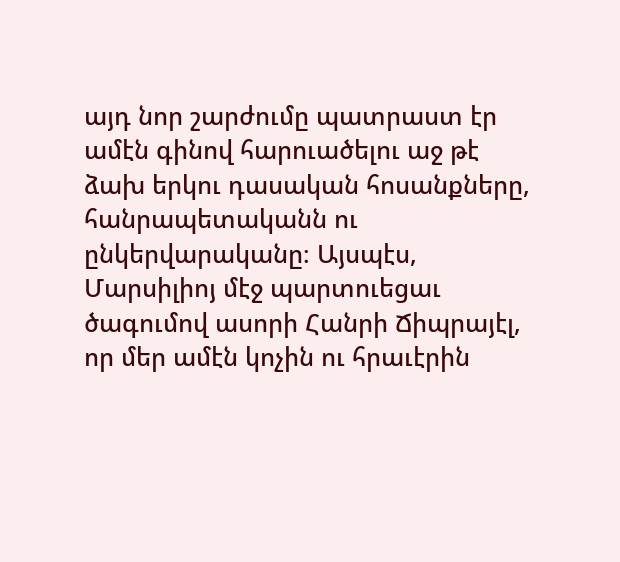այդ նոր շարժումը պատրաստ էր ամէն գինով հարուածելու աջ թէ ձախ երկու դասական հոսանքները, հանրապետականն ու ընկերվարականը։ Այսպէս, Մարսիլիոյ մէջ պարտուեցաւ ծագումով ասորի Հանրի Ճիպրայէլ, որ մեր ամէն կոչին ու հրաւէրին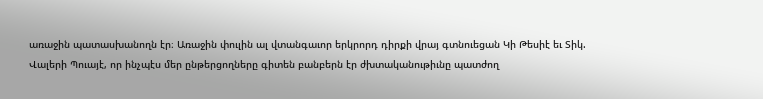առաջին պատասխանողն էր։ Առաջին փուլին ալ վտանգաւոր երկրորդ դիրքի վրայ գտնուեցան Կի Թեսիէ եւ Տիկ. Վալերի Պուայէ, որ ինչպէս մեր ընթերցողները գիտեն բանբերն էր ժխտականութիւնը պատժող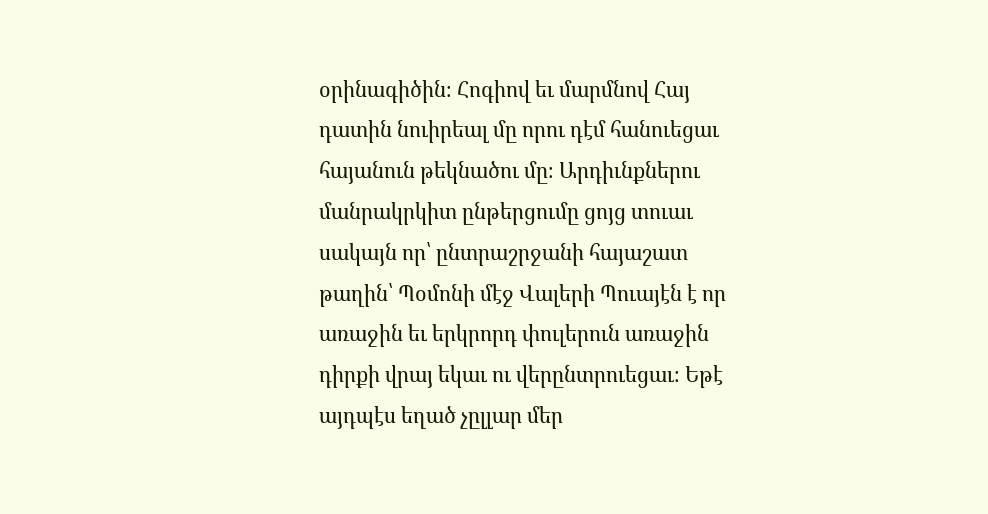օրինագիծին։ Հոգիով եւ մարմնով Հայ դատին նուիրեալ մը որու դէմ հանուեցաւ հայանուն թեկնածու մը։ Արդիւնքներու մանրակրկիտ ընթերցումը ցոյց տուաւ սակայն որ՝ ընտրաշրջանի հայաշատ թաղին՝ Պօմոնի մէջ Վալերի Պուայէն է որ առաջին եւ երկրորդ փուլերուն առաջին դիրքի վրայ եկաւ ու վերընտրուեցաւ։ Եթէ այդպէս եղած չըլլար մեր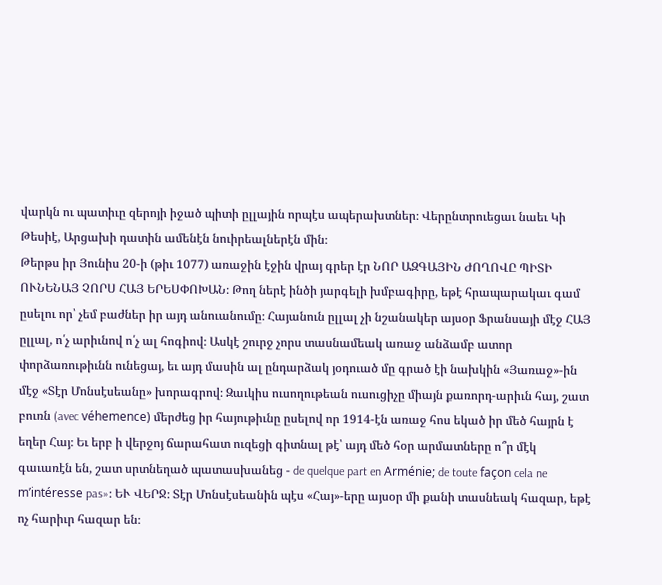վարկն ու պատիւը զերոյի իջած պիտի ըլլային որպէս ապերախտներ։ Վերընտրուեցաւ նաեւ Կի Թեսիէ, Արցախի դատին ամենէն նուիրեալներէն մին։
Թերթս իր Յունիս 20-ի (թիւ 1077) առաջին էջին վրայ գրեր էր ՆՈՐ ԱԶԳԱՅԻՆ ԺՈՂՈՎԸ ՊԻՏԻ ՈՒՆԵՆԱՅ ՉՈՐՍ ՀԱՅ ԵՐԵՍՓՈԽԱՆ։ Թող ներէ ինծի յարգելի խմբագիրը, եթէ հրապարակաւ գամ ըսելու որ՝ չեմ բաժներ իր այդ անուանումը։ Հայանուն ըլլալ չի նշանակեր այսօր Ֆրանսայի մէջ ՀԱՅ ըլլալ, ո՛չ արիւնով ո՛չ ալ հոգիով։ Ասկէ շուրջ չորս տասնամեակ առաջ անձամբ ատոր փորձառութիւնն ունեցայ, եւ այդ մասին ալ ընդարձակ յօդուած մը գրած էի նախկին «Յառաջ»-ին մէջ «Տէր Մոնսէսեանը» խորագրով։ Զաւկիս ուսողութեան ուսուցիչը միայն քառորդ-արիւն հայ, շատ բուռն (avec véhemence) մերժեց իր հայութիւնը ըսելով որ 1914-էն առաջ հոս եկած իր մեծ հայրն է եղեր Հայ։ Եւ երբ ի վերջոյ ճարահատ ուզեցի գիտնալ թէ՝ այդ մեծ հօր արմատները ո՞ր մէկ գաւառէն են, շատ սրտնեղած պատասխանեց - de quelque part en Arménie; de toute façon cela ne m’intéresse pas»։ ԵՒ ՎԵՐՋ։ Տէր Մոնսէսեանին պէս «Հայ»-երը այսօր մի քանի տասնեակ հազար, եթէ ոչ հարիւր հազար են։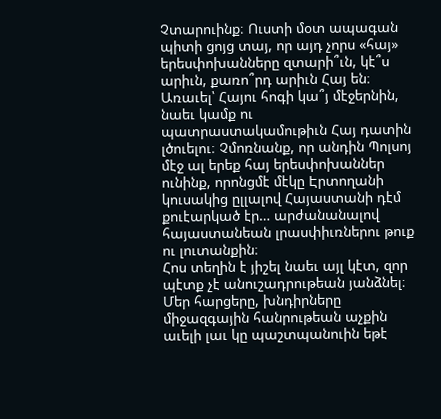Չտարուինք։ Ուստի մօտ ապագան պիտի ցոյց տայ, որ այդ չորս «հայ» երեսփոխանները զտարի՞ւն, կէ՞ս արիւն, քառո՞րդ արիւն Հայ են։ Առաւել՝ Հայու հոգի կա՞յ մէջերնին, նաեւ կամք ու պատրաստակամութիւն Հայ դատին լծուելու։ Չմոռնանք, որ անդին Պոլսոյ մէջ ալ երեք հայ երեսփոխաններ ունինք, որոնցմէ մէկը Էրտողանի կուսակից ըլլալով Հայաստանի դէմ քուէարկած էր… արժանանալով հայաստանեան լրասփիւռներու թուք ու լուտանքին։
Հոս տեղին է յիշել նաեւ այլ կէտ, զոր պէտք չէ անուշադրութեան յանձնել։ Մեր հարցերը, խնդիրները միջազգային հանրութեան աչքին աւելի լաւ կը պաշտպանուին եթէ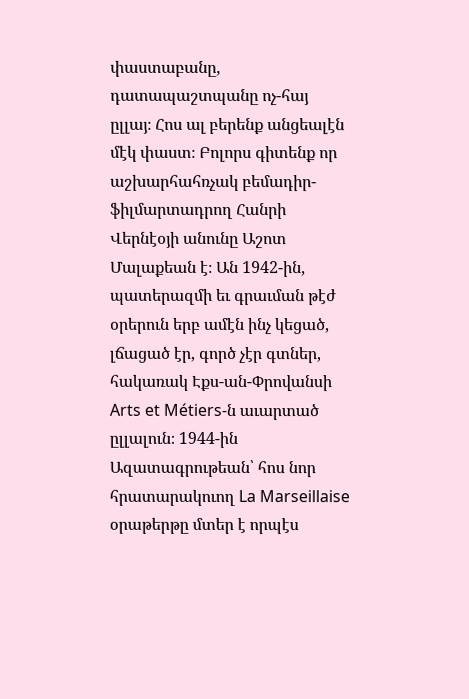փաստաբանը, դատապաշտպանը ոչ-հայ ըլլայ։ Հոս ալ բերենք անցեալէն մէկ փաստ։ Բոլորս գիտենք որ աշխարհահռչակ բեմադիր-ֆիլմարտադրող Հանրի Վերնէօյի անունը Աշոտ Մալաքեան է։ Ան 1942-ին, պատերազմի եւ գրաւման թէժ օրերուն երբ ամէն ինչ կեցած, լճացած էր, գործ չէր գտներ, հակառակ Էքս-ան-Փրովանսի Arts et Métiers-ն աւարտած ըլլալուն։ 1944-ին Ազատագրութեան՝ հոս նոր հրատարակուող La Marseillaise օրաթերթը մտեր է որպէս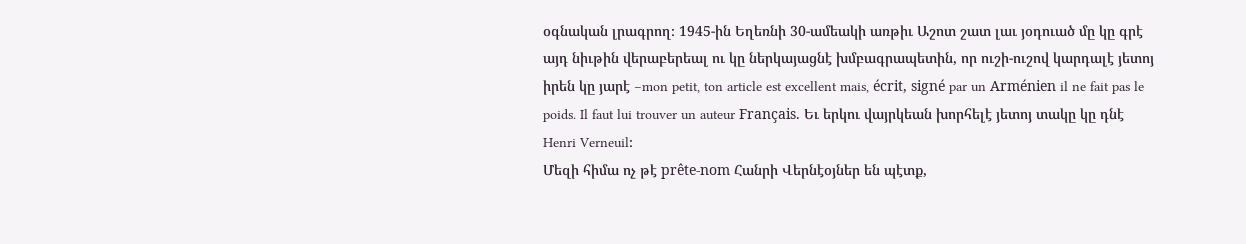օգնական լրագրող։ 1945-ին Եղեռնի 30-ամեակի առթիւ Աշոտ շատ լաւ յօդուած մը կը գրէ այդ նիւթին վերաբերեալ ու կը ներկայացնէ խմբագրապետին, որ ուշի-ուշով կարդալէ յետոյ իրեն կը յարէ –mon petit, ton article est excellent mais, écrit, signé par un Arménien il ne fait pas le poids. Il faut lui trouver un auteur Français. Եւ երկու վայրկեան խորհելէ յետոյ տակը կը դնէ Henri Verneuil։
Մեզի հիմա ոչ թէ prête-nom Հանրի Վերնէօյներ են պէտք,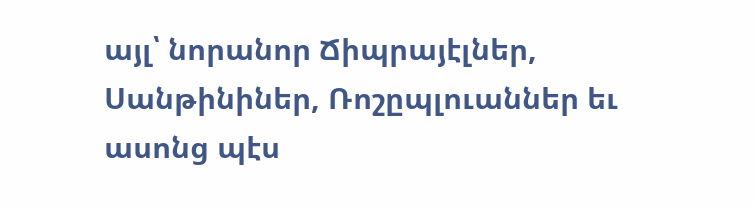այլ՝ նորանոր Ճիպրայէլներ, Սանթինիներ, Ռոշըպլուաններ եւ ասոնց պէս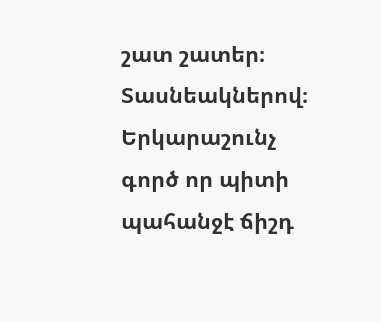շատ շատեր։ Տասնեակներով։ Երկարաշունչ գործ որ պիտի պահանջէ ճիշդ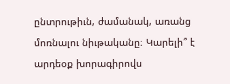ընտրութիւն, ժամանակ, առանց մոռնալու նիւթականը։ Կարելի՞ է արդեօք խորագիրովս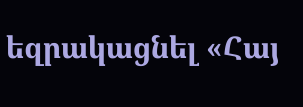եզրակացնել «Հայ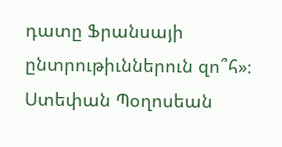դատը Ֆրանսայի ընտրութիւններուն զո՞հ»։
Ստեփան Պօղոսեան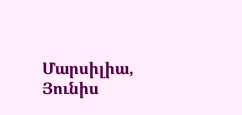Մարսիլիա, Յունիս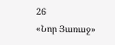26
«Նոր Յառաջ»